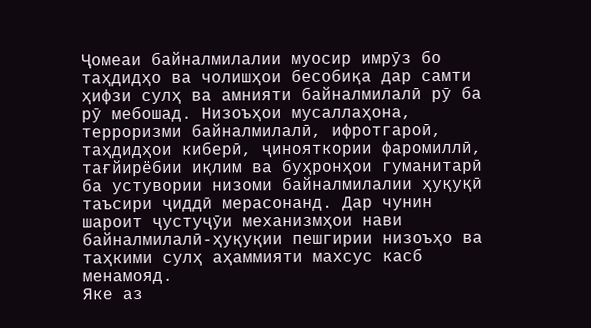Ҷомеаи байналмилалии муосир имрӯз бо таҳдидҳо ва чолишҳои бесобиқа дар самти ҳифзи сулҳ ва амнияти байналмилалӣ рӯ ба рӯ мебошад. Низоъҳои мусаллаҳона, терроризми байналмилалӣ, ифротгароӣ, таҳдидҳои киберӣ, ҷинояткории фаромиллӣ, тағйирёбии иқлим ва буҳронҳои гуманитарӣ ба устувории низоми байналмилалии ҳуқуқӣ таъсири ҷиддӣ мерасонанд. Дар чунин шароит ҷустуҷӯи механизмҳои нави байналмилалӣ-ҳуқуқии пешгирии низоъҳо ва таҳкими сулҳ аҳаммияти махсус касб менамояд.
Яке аз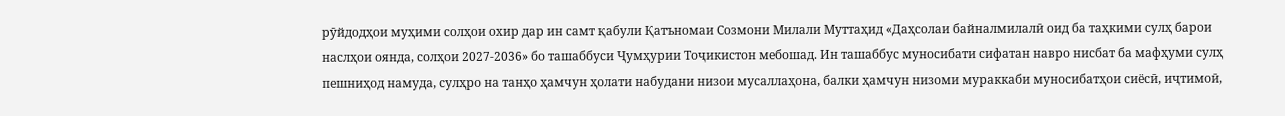рӯйдодҳои муҳими солҳои охир дар ин самт қабули Қатъномаи Созмони Милали Муттаҳид «Даҳсолаи байналмилалӣ оид ба таҳкими сулҳ барои наслҳои оянда, солҳои 2027-2036» бо ташаббуси Ҷумҳурии Тоҷикистон мебошад. Ин ташаббус муносибати сифатан навро нисбат ба мафҳуми сулҳ пешниҳод намуда, сулҳро на танҳо ҳамчун ҳолати набудани низои мусаллаҳона, балки ҳамчун низоми мураккаби муносибатҳои сиёсӣ, иҷтимоӣ,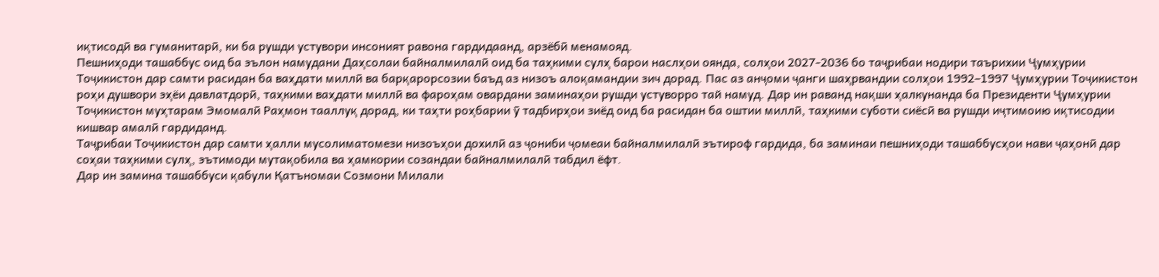иқтисодӣ ва гуманитарӣ, ки ба рушди устувори инсоният равона гардидаанд, арзёбӣ менамояд.
Пешниҳоди ташаббус оид ба эълон намудани Даҳсолаи байналмилалӣ оид ба таҳкими сулҳ барои наслҳои оянда, солҳои 2027-2036 бо таҷрибаи нодири таърихии Ҷумҳурии Тоҷикистон дар самти расидан ба ваҳдати миллӣ ва барқарорсозии баъд аз низоъ алоқамандии зич дорад. Пас аз анҷоми ҷанги шаҳрвандии солҳои 1992–1997 Ҷумҳурии Тоҷикистон роҳи душвори эҳёи давлатдорӣ, таҳкими ваҳдати миллӣ ва фароҳам овардани заминаҳои рушди устуворро тай намуд. Дар ин раванд нақши ҳалкунанда ба Президенти Ҷумҳурии Тоҷикистон муҳтарам Эмомалӣ Раҳмон тааллуқ дорад, ки таҳти роҳбарии ӯ тадбирҳои зиёд оид ба расидан ба оштии миллӣ, таҳкими суботи сиёсӣ ва рушди иҷтимоию иқтисодии кишвар амалӣ гардиданд.
Таҷрибаи Тоҷикистон дар самти ҳалли мусолиматомези низоъҳои дохилӣ аз ҷониби ҷомеаи байналмилалӣ эътироф гардида, ба заминаи пешниҳоди ташаббусҳои нави ҷаҳонӣ дар соҳаи таҳкими сулҳ, эътимоди мутақобила ва ҳамкории созандаи байналмилалӣ табдил ёфт.
Дар ин замина ташаббуси қабули Қатъномаи Созмони Милали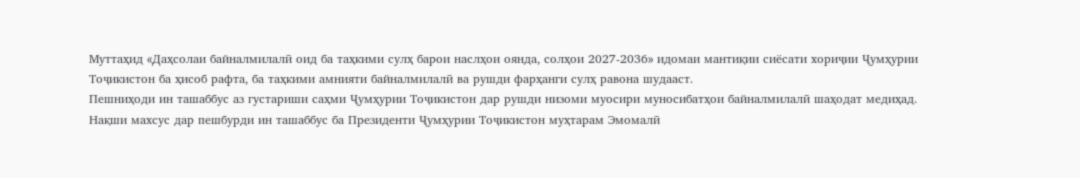Муттаҳид «Даҳсолаи байналмилалӣ оид ба таҳкими сулҳ барои наслҳои оянда, солҳои 2027-2036» идомаи мантиқии сиёсати хориҷии Ҷумҳурии Тоҷикистон ба ҳисоб рафта, ба таҳкими амнияти байналмилалӣ ва рушди фарҳанги сулҳ равона шудааст.
Пешниҳоди ин ташаббус аз густариши саҳми Ҷумҳурии Тоҷикистон дар рушди низоми муосири муносибатҳои байналмилалӣ шаҳодат медиҳад.
Нақши махсус дар пешбурди ин ташаббус ба Президенти Ҷумҳурии Тоҷикистон муҳтарам Эмомалӣ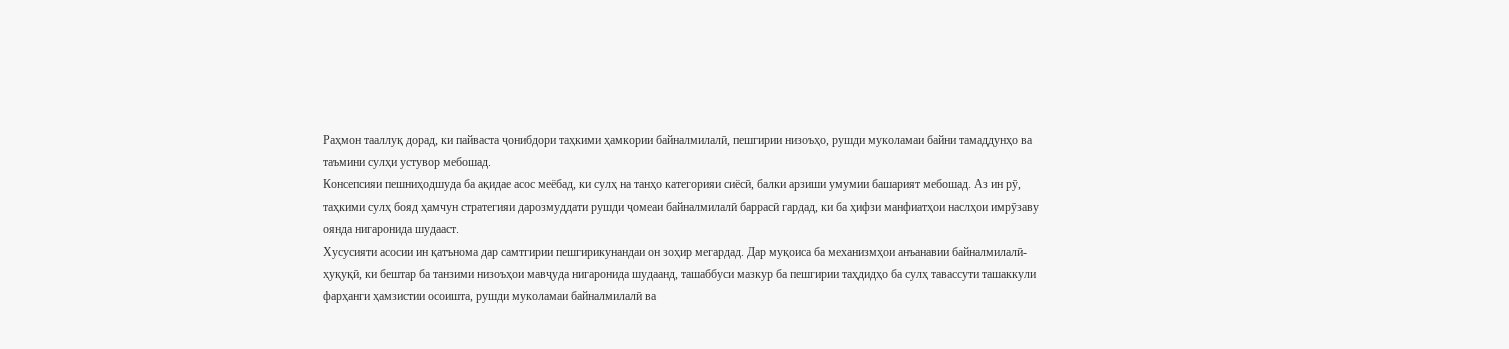Раҳмон тааллуқ дорад, ки пайваста ҷонибдори таҳкими ҳамкории байналмилалӣ, пешгирии низоъҳо, рушди муколамаи байни тамаддунҳо ва таъмини сулҳи устувор мебошад.
Консепсияи пешниҳодшуда ба ақидае асос меёбад, ки сулҳ на танҳо категорияи сиёсӣ, балки арзиши умумии башарият мебошад. Аз ин рӯ, таҳкими сулҳ бояд ҳамчун стратегияи дарозмуддати рушди ҷомеаи байналмилалӣ баррасӣ гардад, ки ба ҳифзи манфиатҳои наслҳои имрӯзаву оянда нигаронида шудааст.
Хусусияти асосии ин қатънома дар самтгирии пешгирикунандаи он зоҳир мегардад. Дар муқоиса ба механизмҳои анъанавии байналмилалӣ-ҳуқуқӣ, ки бештар ба танзими низоъҳои мавҷуда нигаронида шудаанд, ташаббуси мазкур ба пешгирии таҳдидҳо ба сулҳ тавассути ташаккули фарҳанги ҳамзистии осоишта, рушди муколамаи байналмилалӣ ва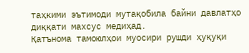таҳкими эътимоди мутақобила байни давлатҳо диққати махсус медиҳад.
Қатънома тамоюлҳои муосири рушди ҳуқуқи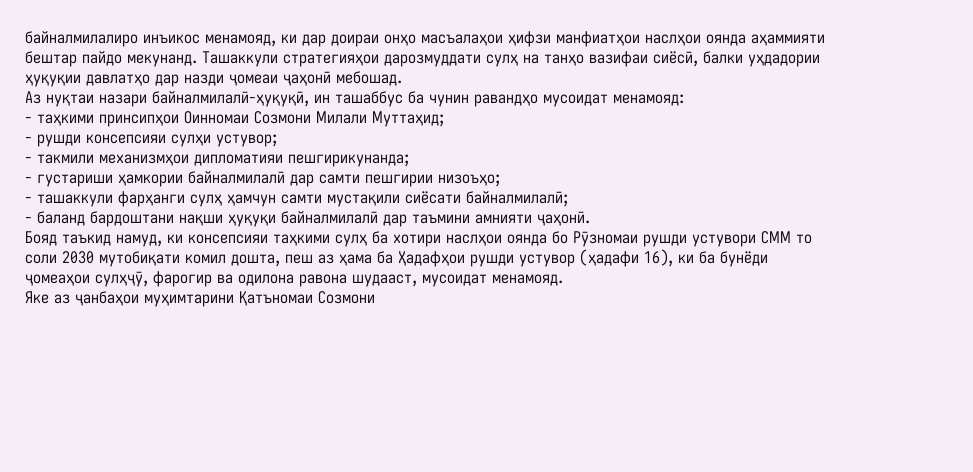байналмилалиро инъикос менамояд, ки дар доираи онҳо масъалаҳои ҳифзи манфиатҳои наслҳои оянда аҳаммияти бештар пайдо мекунанд. Ташаккули стратегияҳои дарозмуддати сулҳ на танҳо вазифаи сиёсӣ, балки уҳдадории ҳуқуқии давлатҳо дар назди ҷомеаи ҷаҳонӣ мебошад.
Аз нуқтаи назари байналмилалӣ-ҳуқуқӣ, ин ташаббус ба чунин равандҳо мусоидат менамояд:
- таҳкими принсипҳои Оинномаи Созмони Милали Муттаҳид;
- рушди консепсияи сулҳи устувор;
- такмили механизмҳои дипломатияи пешгирикунанда;
- густариши ҳамкории байналмилалӣ дар самти пешгирии низоъҳо;
- ташаккули фарҳанги сулҳ ҳамчун самти мустақили сиёсати байналмилалӣ;
- баланд бардоштани нақши ҳуқуқи байналмилалӣ дар таъмини амнияти ҷаҳонӣ.
Бояд таъкид намуд, ки консепсияи таҳкими сулҳ ба хотири наслҳои оянда бо Рӯзномаи рушди устувори СММ то соли 2030 мутобиқати комил дошта, пеш аз ҳама ба Ҳадафҳои рушди устувор (ҳадафи 16), ки ба бунёди ҷомеаҳои сулҳҷӯ, фарогир ва одилона равона шудааст, мусоидат менамояд.
Яке аз ҷанбаҳои муҳимтарини Қатъномаи Созмони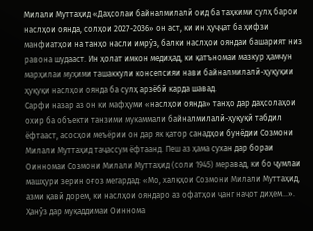Милали Муттаҳид «Даҳсолаи байналмилалӣ оид ба таҳкими сулҳ барои наслҳои оянда, солҳои 2027-2036» он аст, ки ин ҳуҷҷат ба ҳифзи манфиатҳои на танҳо насли имрӯз, балки наслҳои ояндаи башарият низ равона шудааст. Ин ҳолат имкон медиҳад, ки қатъномаи мазкур ҳамчун марҳилаи муҳими ташаккули консепсияи нави байналмилалӣ-ҳуқуқии ҳуқуқи наслҳои оянда ба сулҳ арзёбӣ карда шавад.
Сарфи назар аз он ки мафҳуми «наслҳои оянда» танҳо дар даҳсолаҳои охир ба объекти танзими мукаммали байналмилалӣ-ҳуқуқӣ табдил ёфтааст, асосҳои меъёрии он дар як қатор санадҳои бунёдии Созмони Милали Муттаҳид таҷассум ёфтаанд. Пеш аз ҳама сухан дар бораи Оинномаи Созмони Милали Муттаҳид (соли 1945) меравад, ки бо ҷумлаи машҳури зерин оғоз мегардад: «Мо, халқҳои Созмони Милали Муттаҳид, азми қавӣ дорем, ки наслҳои ояндаро аз офатҳои ҷанг наҷот диҳем...». Ҳанӯз дар муқаддимаи Оиннома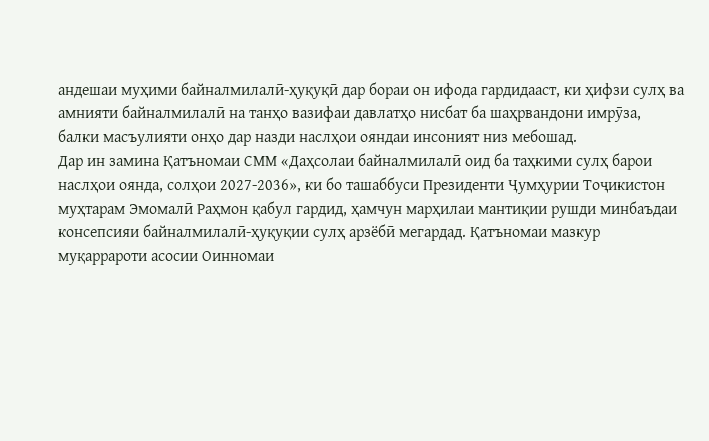андешаи муҳими байналмилалӣ-ҳуқуқӣ дар бораи он ифода гардидааст, ки ҳифзи сулҳ ва амнияти байналмилалӣ на танҳо вазифаи давлатҳо нисбат ба шаҳрвандони имрӯза, балки масъулияти онҳо дар назди наслҳои ояндаи инсоният низ мебошад.
Дар ин замина Қатъномаи СММ «Даҳсолаи байналмилалӣ оид ба таҳкими сулҳ барои наслҳои оянда, солҳои 2027-2036», ки бо ташаббуси Президенти Ҷумҳурии Тоҷикистон муҳтарам Эмомалӣ Раҳмон қабул гардид, ҳамчун марҳилаи мантиқии рушди минбаъдаи консепсияи байналмилалӣ-ҳуқуқии сулҳ арзёбӣ мегардад. Қатъномаи мазкур муқаррароти асосии Оинномаи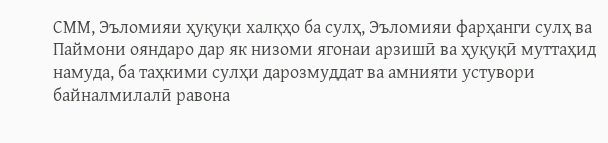СММ, Эъломияи ҳуқуқи халқҳо ба сулҳ, Эъломияи фарҳанги сулҳ ва Паймони ояндаро дар як низоми ягонаи арзишӣ ва ҳуқуқӣ муттаҳид намуда, ба таҳкими сулҳи дарозмуддат ва амнияти устувори байналмилалӣ равона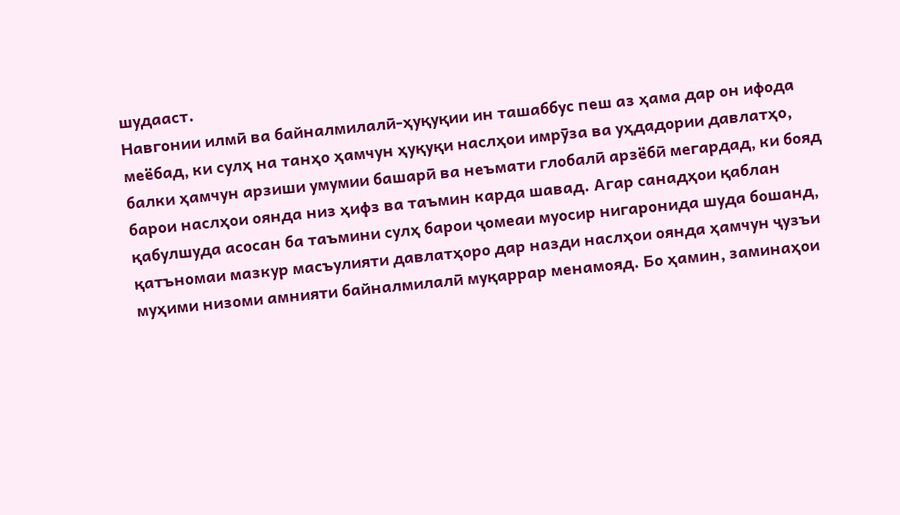шудааст.
Навгонии илмӣ ва байналмилалӣ-ҳуқуқии ин ташаббус пеш аз ҳама дар он ифода меёбад, ки сулҳ на танҳо ҳамчун ҳуқуқи наслҳои имрӯза ва уҳдадории давлатҳо, балки ҳамчун арзиши умумии башарӣ ва неъмати глобалӣ арзёбӣ мегардад, ки бояд барои наслҳои оянда низ ҳифз ва таъмин карда шавад. Агар санадҳои қаблан қабулшуда асосан ба таъмини сулҳ барои ҷомеаи муосир нигаронида шуда бошанд, қатъномаи мазкур масъулияти давлатҳоро дар назди наслҳои оянда ҳамчун ҷузъи муҳими низоми амнияти байналмилалӣ муқаррар менамояд. Бо ҳамин, заминаҳои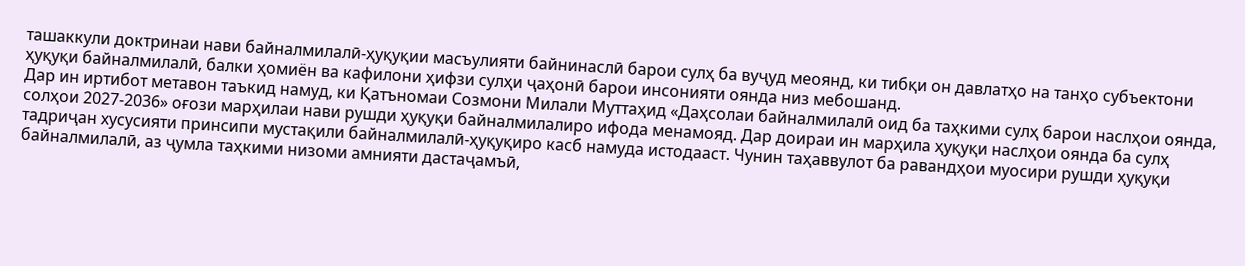ташаккули доктринаи нави байналмилалӣ-ҳуқуқии масъулияти байнинаслӣ барои сулҳ ба вуҷуд меоянд, ки тибқи он давлатҳо на танҳо субъектони ҳуқуқи байналмилалӣ, балки ҳомиён ва кафилони ҳифзи сулҳи ҷаҳонӣ барои инсонияти оянда низ мебошанд.
Дар ин иртибот метавон таъкид намуд, ки Қатъномаи Созмони Милали Муттаҳид «Даҳсолаи байналмилалӣ оид ба таҳкими сулҳ барои наслҳои оянда, солҳои 2027-2036» оғози марҳилаи нави рушди ҳуқуқи байналмилалиро ифода менамояд. Дар доираи ин марҳила ҳуқуқи наслҳои оянда ба сулҳ тадриҷан хусусияти принсипи мустақили байналмилалӣ-ҳуқуқиро касб намуда истодааст. Чунин таҳаввулот ба равандҳои муосири рушди ҳуқуқи байналмилалӣ, аз ҷумла таҳкими низоми амнияти дастаҷамъӣ,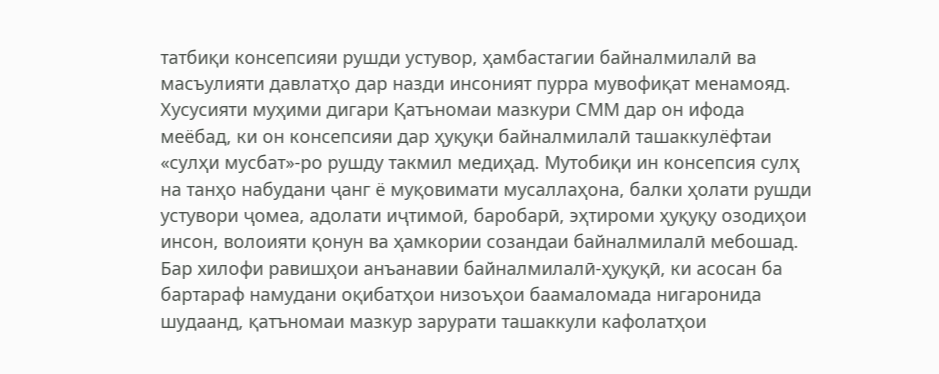татбиқи консепсияи рушди устувор, ҳамбастагии байналмилалӣ ва масъулияти давлатҳо дар назди инсоният пурра мувофиқат менамояд.
Хусусияти муҳими дигари Қатъномаи мазкури СММ дар он ифода меёбад, ки он консепсияи дар ҳуқуқи байналмилалӣ ташаккулёфтаи «сулҳи мусбат»-ро рушду такмил медиҳад. Мутобиқи ин консепсия сулҳ на танҳо набудани ҷанг ё муқовимати мусаллаҳона, балки ҳолати рушди устувори ҷомеа, адолати иҷтимоӣ, баробарӣ, эҳтироми ҳуқуқу озодиҳои инсон, волоияти қонун ва ҳамкории созандаи байналмилалӣ мебошад.
Бар хилофи равишҳои анъанавии байналмилалӣ-ҳуқуқӣ, ки асосан ба бартараф намудани оқибатҳои низоъҳои баамаломада нигаронида шудаанд, қатъномаи мазкур зарурати ташаккули кафолатҳои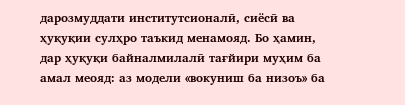дарозмуддати институтсионалӣ, сиёсӣ ва ҳуқуқии сулҳро таъкид менамояд. Бо ҳамин, дар ҳуқуқи байналмилалӣ тағйири муҳим ба амал меояд: аз модели «вокуниш ба низоъ» ба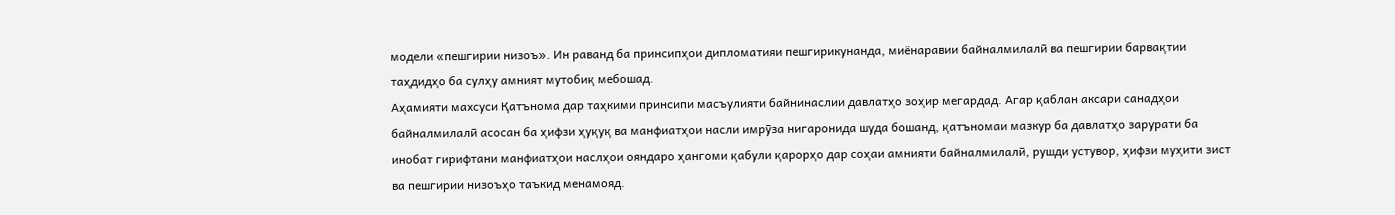модели «пешгирии низоъ». Ин раванд ба принсипҳои дипломатияи пешгирикунанда, миёнаравии байналмилалӣ ва пешгирии барвақтии таҳдидҳо ба сулҳу амният мутобиқ мебошад.
Аҳамияти махсуси Қатънома дар таҳкими принсипи масъулияти байнинаслии давлатҳо зоҳир мегардад. Агар қаблан аксари санадҳои байналмилалӣ асосан ба ҳифзи ҳуқуқ ва манфиатҳои насли имрӯза нигаронида шуда бошанд, қатъномаи мазкур ба давлатҳо зарурати ба инобат гирифтани манфиатҳои наслҳои ояндаро ҳангоми қабули қарорҳо дар соҳаи амнияти байналмилалӣ, рушди устувор, ҳифзи муҳити зист ва пешгирии низоъҳо таъкид менамояд.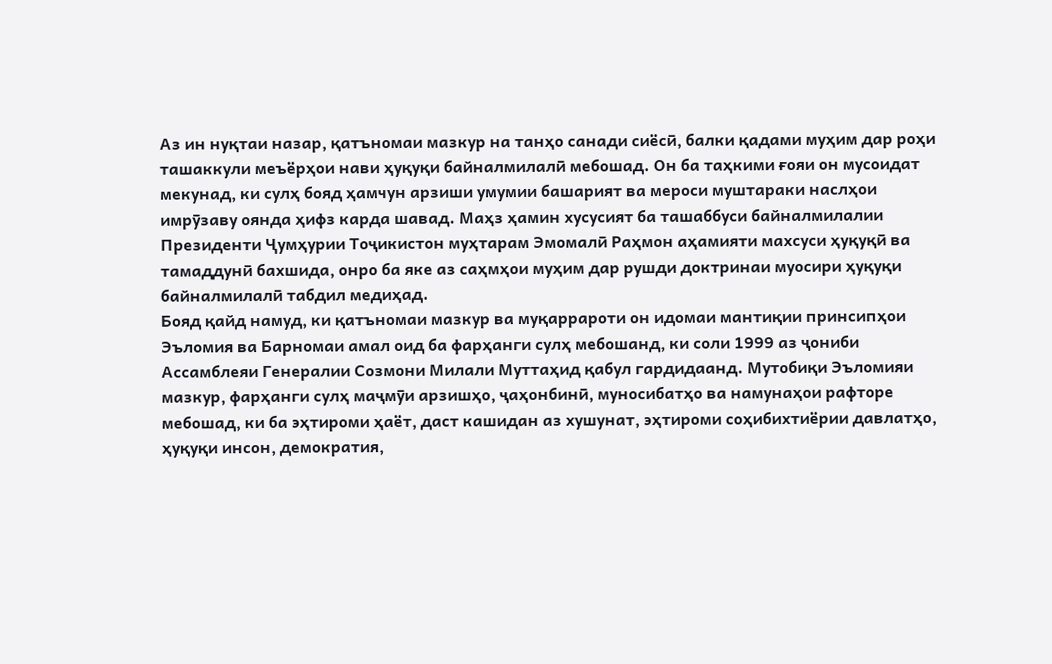Аз ин нуқтаи назар, қатъномаи мазкур на танҳо санади сиёсӣ, балки қадами муҳим дар роҳи ташаккули меъёрҳои нави ҳуқуқи байналмилалӣ мебошад. Он ба таҳкими ғояи он мусоидат мекунад, ки сулҳ бояд ҳамчун арзиши умумии башарият ва мероси муштараки наслҳои имрӯзаву оянда ҳифз карда шавад. Маҳз ҳамин хусусият ба ташаббуси байналмилалии Президенти Ҷумҳурии Тоҷикистон муҳтарам Эмомалӣ Раҳмон аҳамияти махсуси ҳуқуқӣ ва тамаддунӣ бахшида, онро ба яке аз саҳмҳои муҳим дар рушди доктринаи муосири ҳуқуқи байналмилалӣ табдил медиҳад.
Бояд қайд намуд, ки қатъномаи мазкур ва муқаррароти он идомаи мантиқии принсипҳои Эъломия ва Барномаи амал оид ба фарҳанги сулҳ мебошанд, ки соли 1999 аз ҷониби Ассамблеяи Генералии Созмони Милали Муттаҳид қабул гардидаанд. Мутобиқи Эъломияи мазкур, фарҳанги сулҳ маҷмӯи арзишҳо, ҷаҳонбинӣ, муносибатҳо ва намунаҳои рафторе мебошад, ки ба эҳтироми ҳаёт, даст кашидан аз хушунат, эҳтироми соҳибихтиёрии давлатҳо, ҳуқуқи инсон, демократия,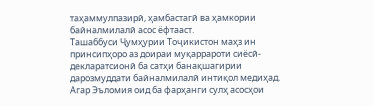таҳаммулпазирӣ, ҳамбастагӣ ва ҳамкории байналмилалӣ асос ёфтааст.
Ташаббуси Ҷумҳурии Тоҷикистон маҳз ин принсипҳоро аз доираи муқаррароти сиёсӣ-декларатсионӣ ба сатҳи банақшагирии дарозмуддати байналмилалӣ интиқол медиҳад. Агар Эъломия оид ба фарҳанги сулҳ асосҳои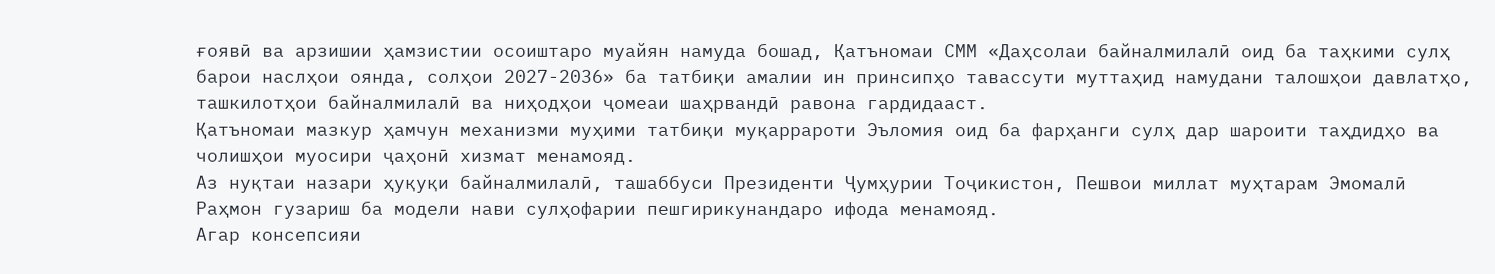ғоявӣ ва арзишии ҳамзистии осоиштаро муайян намуда бошад, Қатъномаи СММ «Даҳсолаи байналмилалӣ оид ба таҳкими сулҳ барои наслҳои оянда, солҳои 2027-2036» ба татбиқи амалии ин принсипҳо тавассути муттаҳид намудани талошҳои давлатҳо, ташкилотҳои байналмилалӣ ва ниҳодҳои ҷомеаи шаҳрвандӣ равона гардидааст.
Қатъномаи мазкур ҳамчун механизми муҳими татбиқи муқаррароти Эъломия оид ба фарҳанги сулҳ дар шароити таҳдидҳо ва чолишҳои муосири ҷаҳонӣ хизмат менамояд.
Аз нуқтаи назари ҳуқуқи байналмилалӣ, ташаббуси Президенти Ҷумҳурии Тоҷикистон, Пешвои миллат муҳтарам Эмомалӣ Раҳмон гузариш ба модели нави сулҳофарии пешгирикунандаро ифода менамояд.
Агар консепсияи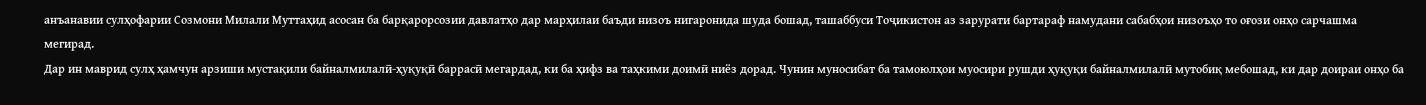анъанавии сулҳофарии Созмони Милали Муттаҳид асосан ба барқарорсозии давлатҳо дар марҳилаи баъди низоъ нигаронида шуда бошад, ташаббуси Тоҷикистон аз зарурати бартараф намудани сабабҳои низоъҳо то оғози онҳо сарчашма мегирад.
Дар ин маврид сулҳ ҳамчун арзиши мустақили байналмилалӣ-ҳуқуқӣ баррасӣ мегардад, ки ба ҳифз ва таҳкими доимӣ ниёз дорад. Чунин муносибат ба тамоюлҳои муосири рушди ҳуқуқи байналмилалӣ мутобиқ мебошад, ки дар доираи онҳо ба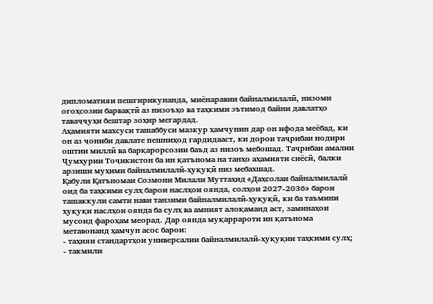дипломатияи пешгирикунанда, миёнаравии байналмилалӣ, низоми огоҳсозии барвақтӣ аз низоъҳо ва таҳкими эътимод байни давлатҳо таваҷҷуҳи бештар зоҳир мегардад.
Аҳамияти махсуси ташаббуси мазкур ҳамчунин дар он ифода меёбад, ки он аз ҷониби давлате пешниҳод гардидааст, ки дорои таҷрибаи нодири оштии миллӣ ва барқарорсозии баъд аз низоъ мебошад. Таҷрибаи амалии Ҷумҳурии Тоҷикистон ба ин қатънома на танҳо аҳамияти сиёсӣ, балки арзиши муҳими байналмилалӣ-ҳуқуқӣ низ мебахшад.
Қабули Қатъномаи Созмони Милали Муттаҳид «Даҳсолаи байналмилалӣ оид ба таҳкими сулҳ барои наслҳои оянда, солҳои 2027-2036» барои ташаккули самти нави танзими байналмилалӣ-ҳуқуқӣ, ки ба таъмини ҳуқуқи наслҳои оянда ба сулҳ ва амният алоқаманд аст, заминаҳои мусоид фароҳам меорад. Дар оянда муқаррароти ин қатънома метавонанд ҳамчун асос барои:
- таҳияи стандартҳои универсалии байналмилалӣ-ҳуқуқии таҳкими сулҳ;
- такмили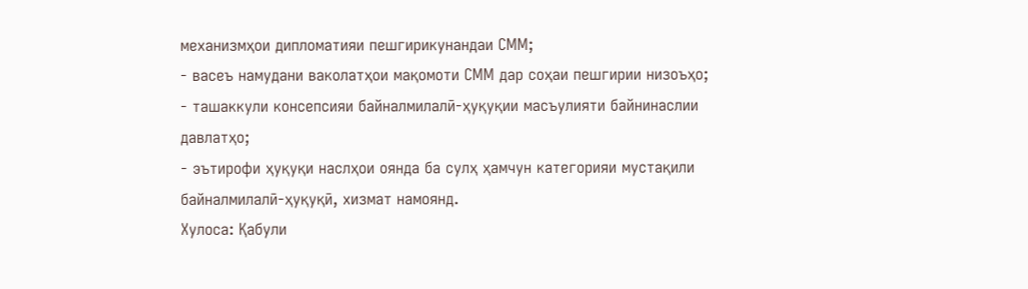механизмҳои дипломатияи пешгирикунандаи СММ;
- васеъ намудани ваколатҳои мақомоти СММ дар соҳаи пешгирии низоъҳо;
- ташаккули консепсияи байналмилалӣ-ҳуқуқии масъулияти байнинаслии давлатҳо;
- эътирофи ҳуқуқи наслҳои оянда ба сулҳ ҳамчун категорияи мустақили байналмилалӣ-ҳуқуқӣ, хизмат намоянд.
Хулоса: Қабули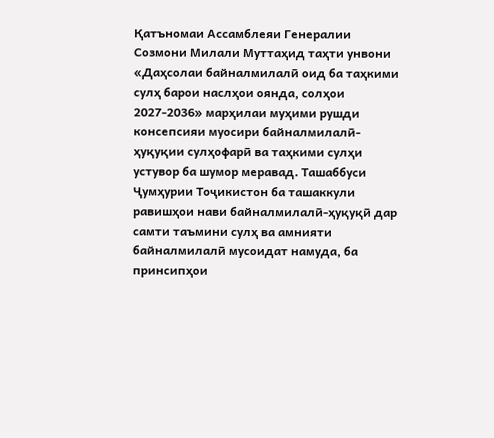Қатъномаи Ассамблеяи Генералии Созмони Милали Муттаҳид таҳти унвони «Даҳсолаи байналмилалӣ оид ба таҳкими сулҳ барои наслҳои оянда, солҳои 2027-2036» марҳилаи муҳими рушди консепсияи муосири байналмилалӣ-ҳуқуқии сулҳофарӣ ва таҳкими сулҳи устувор ба шумор меравад. Ташаббуси Ҷумҳурии Тоҷикистон ба ташаккули равишҳои нави байналмилалӣ-ҳуқуқӣ дар самти таъмини сулҳ ва амнияти байналмилалӣ мусоидат намуда, ба принсипҳои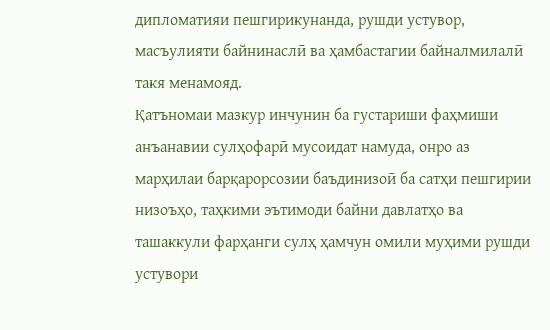дипломатияи пешгирикунанда, рушди устувор, масъулияти байнинаслӣ ва ҳамбастагии байналмилалӣ такя менамояд.
Қатъномаи мазкур инчунин ба густариши фаҳмиши анъанавии сулҳофарӣ мусоидат намуда, онро аз марҳилаи барқарорсозии баъдинизоӣ ба сатҳи пешгирии низоъҳо, таҳкими эътимоди байни давлатҳо ва ташаккули фарҳанги сулҳ ҳамчун омили муҳими рушди устувори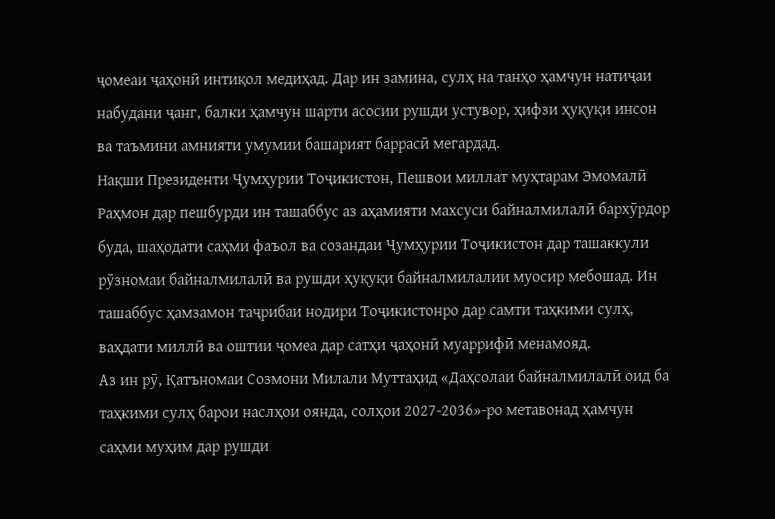ҷомеаи ҷаҳонӣ интиқол медиҳад. Дар ин замина, сулҳ на танҳо ҳамчун натиҷаи набудани ҷанг, балки ҳамчун шарти асосии рушди устувор, ҳифзи ҳуқуқи инсон ва таъмини амнияти умумии башарият баррасӣ мегардад.
Нақши Президенти Ҷумҳурии Тоҷикистон, Пешвои миллат муҳтарам Эмомалӣ Раҳмон дар пешбурди ин ташаббус аз аҳамияти махсуси байналмилалӣ бархӯрдор буда, шаҳодати саҳми фаъол ва созандаи Ҷумҳурии Тоҷикистон дар ташаккули рӯзномаи байналмилалӣ ва рушди ҳуқуқи байналмилалии муосир мебошад. Ин ташаббус ҳамзамон таҷрибаи нодири Тоҷикистонро дар самти таҳкими сулҳ, ваҳдати миллӣ ва оштии ҷомеа дар сатҳи ҷаҳонӣ муаррифӣ менамояд.
Аз ин рӯ, Қатъномаи Созмони Милали Муттаҳид «Даҳсолаи байналмилалӣ оид ба таҳкими сулҳ барои наслҳои оянда, солҳои 2027-2036»-ро метавонад ҳамчун саҳми муҳим дар рушди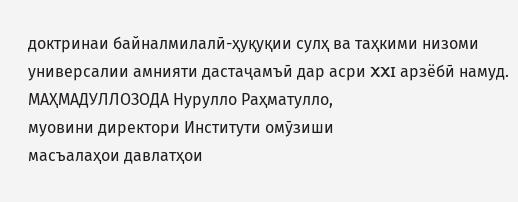доктринаи байналмилалӣ-ҳуқуқии сулҳ ва таҳкими низоми универсалии амнияти дастаҷамъӣ дар асри XXI арзёбӣ намуд.
МАҲМАДУЛЛОЗОДА Нурулло Раҳматулло,
муовини директори Институти омӯзиши
масъалаҳои давлатҳои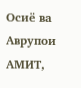Осиё ва Аврупои АМИТ,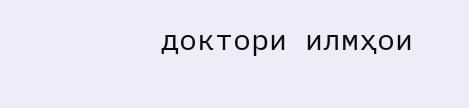доктори илмҳои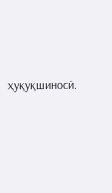ҳуқуқшиносӣ.